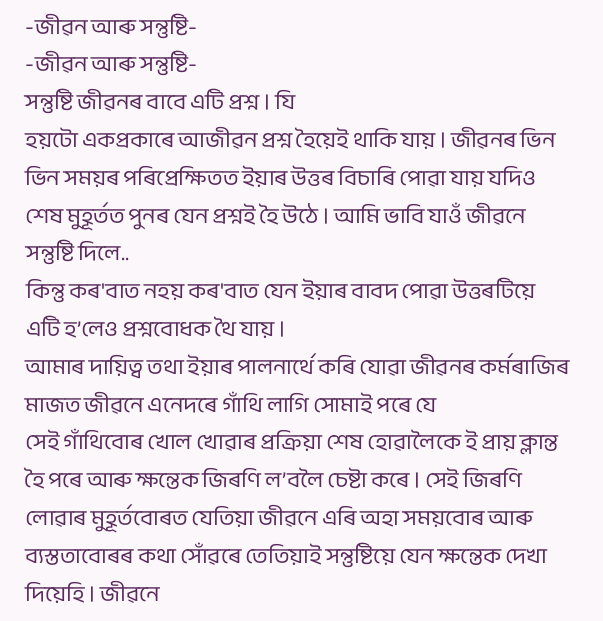-জীৱন আৰু সন্তুষ্টি-
-জীৱন আৰু সন্তুষ্টি-
সন্তুষ্টি জীৱনৰ বাবে এটি প্ৰশ্ন । যি
হয়টো একপ্ৰকাৰে আজীৱন প্ৰশ্ন হৈয়েই থাকি যায় । জীৱনৰ ভিন ভিন সময়ৰ পৰিপ্ৰেক্ষিতত ইয়াৰ উত্তৰ বিচাৰি পোৱা যায় যদিও শেষ মুহূৰ্তত পুনৰ যেন প্ৰশ্নই হৈ উঠে । আমি ভাবি যাওঁ জীৱনে সন্তুষ্টি দিলে..
কিন্তু কৰ'বাত নহয় কৰ'বাত যেন ইয়াৰ বাবদ পোৱা উত্তৰটিয়ে এটি হ’লেও প্ৰশ্নবোধক থৈ যায় ।
আমাৰ দায়িত্ব তথা ইয়াৰ পালনাৰ্থে কৰি যোৱা জীৱনৰ কৰ্মৰাজিৰ মাজত জীৱনে এনেদৰে গাঁথি লাগি সোমাই পৰে যে
সেই গাঁথিবোৰ খোল খোৱাৰ প্ৰক্ৰিয়া শেষ হোৱালৈকে ই প্ৰায় ক্লান্ত হৈ পৰে আৰু ক্ষন্তেক জিৰণি ল’বলৈ চেষ্টা কৰে । সেই জিৰণি লোৱাৰ মুহূৰ্তবোৰত যেতিয়া জীৱনে এৰি অহা সময়বোৰ আৰু ব্যস্ততাবোৰৰ কথা সোঁৱৰে তেতিয়াই সন্তুষ্টিয়ে যেন ক্ষন্তেক দেখা দিয়েহি । জীৱনে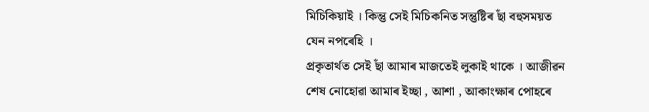মিচিকিয়াই । কিন্তু সেই মিচিকনিত সন্তুষ্টিৰ ছাঁ বহুসময়ত যেন নপৰেহি ।
প্ৰকৃতাৰ্থত সেই ছাঁ আমাৰ মাজতেই লুকাই থাকে । আজীৱন শেষ নোহোৱা আমাৰ ইচ্ছা , আশা , আকাংক্ষাৰ পোহৰে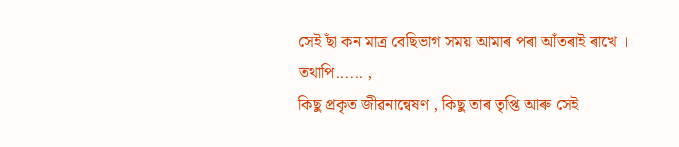সেই ছাঁ কন মাত্ৰ বেছিভাগ সময় আমাৰ পৰা আঁতৰাই ৰাখে ।
তথাপি...... ,
কিছু প্ৰকৃত জীৱনান্বেষণ , কিছু তাৰ তৃপ্তি আৰু সেই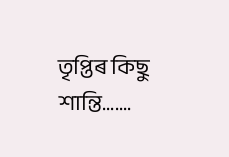তৃপ্তিৰ কিছু শান্তি.......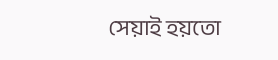সেয়াই হয়তো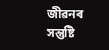জীৱনৰ সন্তুষ্টি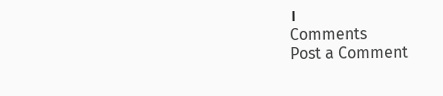।
Comments
Post a Comment